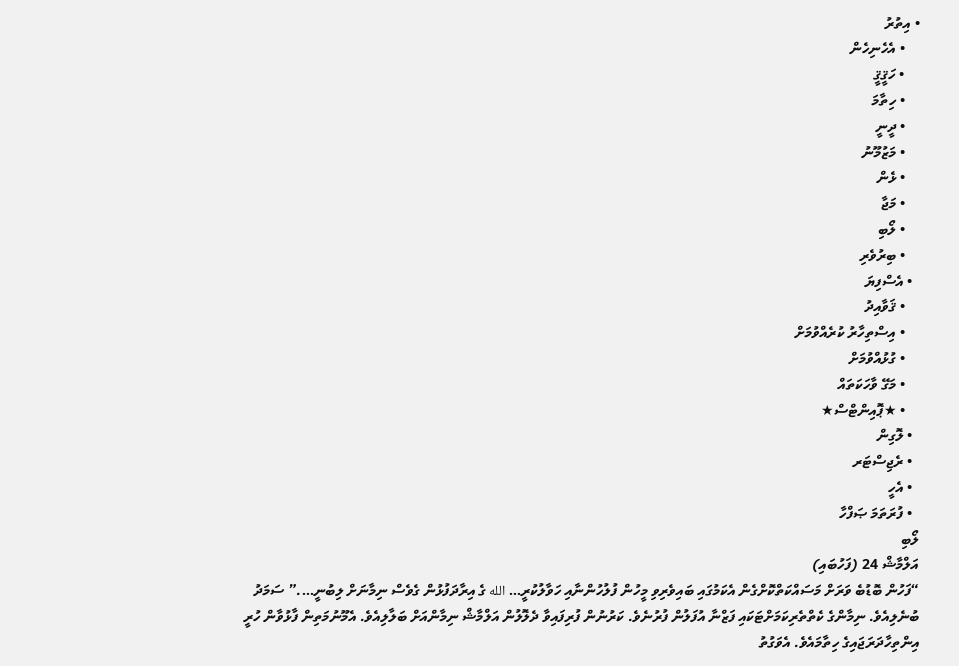• އިތުރު
    • އެހެނިހެން
    • ހަޤީޤީ
    • ހިތާމަ
    • ދީނީ
    • މަޒުމޫނު
    • ޅެން
    • މަޖާ
    • ލޯބި
    • ބިރުވެރި
  • އެސްފިޔަ
    • ޤަވާއިދު
    • އިސްތިހާރު ކުރެއްވުމަށް
    • ގުޅުއްވުމަށް
    • މަގޭ ވާހަކަތައް
    • ★ޕޮއިންޓްސް★
  • ލޮގިން
  • ރެޖިސްޓަރ
  • އެހީ
  • ފުރަތަމަ ޞަފްހާ
ލޯބި
އަލްމާޝް 24 (ފަހުބައި)
“ފަހުން ބޮޑުބެ ވަރަށް މަސައްކަތްކޮށްގެން އެކަމުގައި ބައިވެރިވި މީހުން ފުލުހުންނާއި ހަވާލުކުރީ… الله ގެ އިރާދަފުޅުން ގެވެސް ނިމާނަށް ލިބުނީ….” ސަމަދު ބުނެލިއެވެ. ނިމާންގެ ކެތްތެރިކަމަށްޓަކައި ފަޒްނާ އުފަލުން ފުރުނެވެ. ކަރުނުން ފުރިފައިވާ ދެލޮލުން އަލްމާޝް ނިމާންއަށް ބަލާލިއެވެ. އެމޫނުމަތިން ފާޅުވާން ހުރީ އިންތިހާދަރަޖައިގެ ހިތާމައެވެ. އެވަގުތު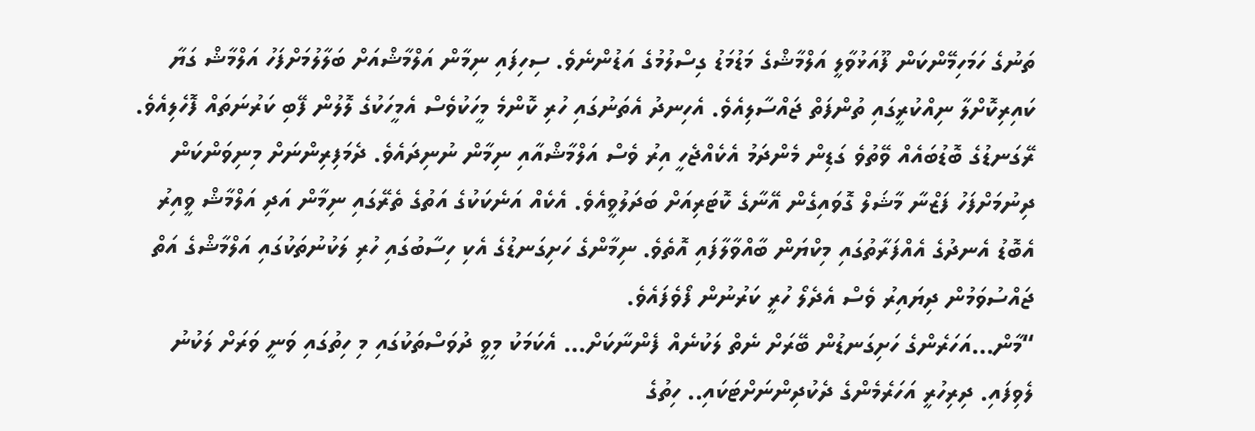ތަނުގެ ހަމަހިމޭންކަން ފޫއަޅުވާލީ އަލްމާޝްގެ މަޑުމަޑު ގިސްލުމުގެ އަޑުންނެވެ. ސިހިފައި ނިމާން އަލްމާޝްއަށް ބަލާލުމަށްފަހު އަލްމާޝް ގަޔާ ކައިރިކޮށްލާ ނިއްކުރީގައި ތުންފަތް ޖައްސާލިއެވެ. އެހިނދު އެތަނުގައި ހުރި ކޮންމެ މީހަކުވެސް އެމީހަކުގެ ލޮލުން ފޭބި ކަރުނަތައް ފޮހެލިއެވެ.
ރޭގަނޑުގެ ބޮޑުބައެއް ވޭތުވެ ގަޑިން މެންދަމު އެކެއްޖެހީ އިރު ވެސް އަލްމާޝްއާއި ނިމާން ނުނިދައެވެ. ދެމަފިރިންނަށް މިނިވަންކަން ދިނުމަށްފަހު ފަޒްނާ މާޝަލް ގޮވައިގެން އޭނާގެ ކޮޓަރިއަށް ބަދަލުވީއެވެ. އެކެއް އަނެކަކުގެ އަތުގެ ތެރޭގައި ނިމާން އަދި އަލްމާޝް ވީއިރު އެބޮޑު އެނދުގެ އެއްފަރާތުގައި މިކްޔަން ބާއްވާލާފައި އޮތެވެ. ނިމާންގެ ހަށިގަނޑުގެ އެކި ހިސާބުގައި ހުރި ލަކުނުތަކުގައި އަލްމާޝްގެ އަތް ޖައްސުވަމުން ދިޔައިރު ވެސް އެދެލޯ ހުރީ ކަރުނުން ފޯވެފައެވެ.
“މާން…އަހަރެންގެ ހަށިގަނޑުން ބޭރަށް ނެތް ލަކުނެއް ފެންނާކަށް… އެކަމަކު މިވީ ދުވަސްތަކުގައި މި ހިތުގައި ވަނީ ވަރަށް ލަކުނު ލެވިފައި. ދިރިހުރީ އަހަރެމެންގެ ދެކުދިންނަށްޓަކައި.. ހިތުގެ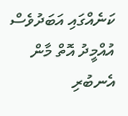ކަނެއްގައި އަބަދުވެސް އުއްމީދު އޮތް މާން އެނބުރި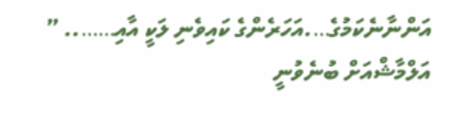އަންނާނެކަމުގެ….އަހަރެންގެ ކައިވެނި ލަކީ އާއި…….. ” އަލްމާޝްއަށް ބުނެވުނީ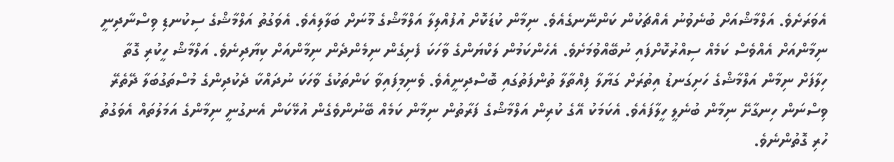އެވަރަށެވެ. އަލްމާޝްއަށް ބުނެވުނު އެއްޗަކުން ކަންނޭނގެއެވެ. ނިމާން ކުޑަކޮށް އުފުއްލިލާ އަލްމާޝްގެ މޫނަށް ބަލާލިއެވެ. އެވަގުތު އަލްމާޝްގެ ސިކުނޑި ވިސްނާދިނީ ނިމާންއަށް އެއްވެސް ކަމެއް ސިއްރުކޮށްފައި ނުބޭއްވުމަށެވެ. އެހެންކަމުން ލަކްޔަންގެ ވާހަކަ ފެށިގެން ނިމެންދެން ނިމާންއަށް ކިޔާދިނެވެ. އަލްމާޝް ހީކުރި ގޮތާ ހިލާފަށް ނިމާން އަލްމާޝްގެ ހަށިގަނޑު އިތުރަށް ގަޔާލާ ފިއްތާލާ ތުންފަތުގައި ބޮސްދިނީއެވެ. ވެނިމިފައިވާ ކަންތަކުގެ ވާހަކަ ނުދައްކާ ދެކުދިންގެ މުސްތަގުބަލާ ދޭތެރޭ ވިސްނަން ހިނގާށޭ ނިމާން ބުނެލީ ހީލާފައެވެ. އެކަމަކު އޭގެ ކުރިން އަލްމާޝްގެ ފަރާތުން ނިމާން ކަމެއް ބޭނުންވެގެން އުޅޭކަން އެނގުނީ ނިމާންގެ އަމަލުތައް އެވަގުތު ހުރި ގޮތުންނެވެ.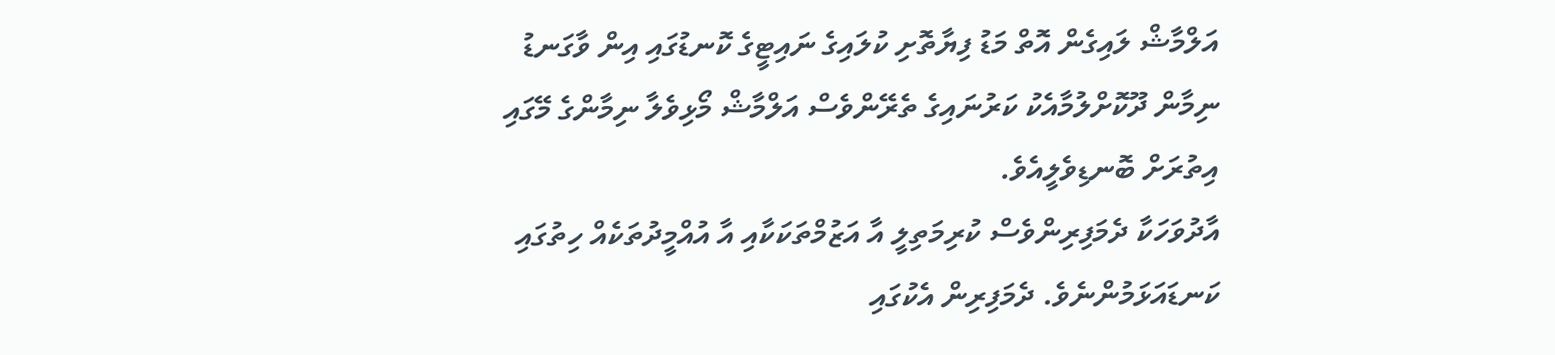އަލްމާޝް ލައިގެން އޮތް މަޑު ފިޔާތޮށި ކުލައިގެ ނައިޓީގެ ކޮނޑުގައި އިން ވާގަނޑު ނިމާން ދޫކޮށްލުމާއެކު ކަރުނައިގެ ތެރޭންވެސް އަލްމާޝް މޯޅިވެލާ ނިމާންގެ މޭގައި އިތުރަށް ބޮނޑިވެލީއެވެ.
އާދުވަހަކާ ދެމަފިރިންވެސް ކުރިމަތިލީ އާ އަޒުމްތަކަކާއި އާ އުއްމީދުތަކެއް ހިތުގައި ކަނޑައަޅަމުންނެވެ. ދެމަފިރިން އެކުގައި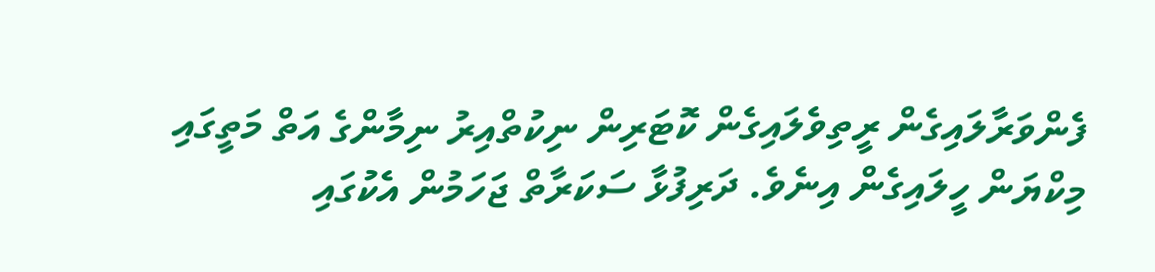ފެންވަރާލައިގެން ރީތިވެލައިގެން ކޮޓަރިން ނިކުތްއިރު ނިމާންގެ އަތް މަތީގައި މިކްޔަން ހީލައިގެން އިނެވެ. ދަރިފުޅާ ސަކަރާތް ޖަހަމުން އެކުގައި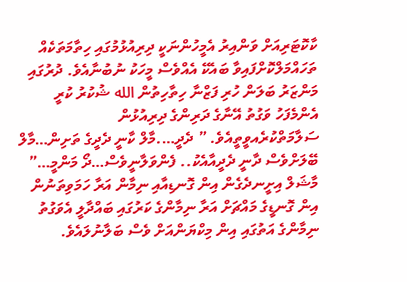ކާކޮޓަރިއަށް ވަންއިރު އެމީހުންނަކީ ދިރިއުޅުމުގައި ހިތާމަތަކެއް ތަހައްމަލްކޮށްފައިވާ ބައެކޭ އެއްވެސް މީހަކު ނުބުނާއެވެ. ދުރުގައި މަންޒަރު ބަލަން ހުރި ފަޒްނާ ހިތާހިތުން الله ޝުކުރު ކުރީ އެންމެފަހު ވަގުތު އޭނާގެ ދަރިންގެ ދިރިއުޅުން ސަލާމަތްކުރެއވީތީއެވެ. ” ދެދީ….މާލް ކާނީ ދެދީގެ ތަށިން…މާލް ބޭލަށްވެސް ދާނީ ދެދީއާއެކު.. ފެންވަލާނީވެސް…ދޯ މަންމީ…” މާޝަލް އިށީނދެގެން އިން ގޮނޑިއާއި ނިމާން އަރާ ހަމަވިތަނުން  އިން ގޮނޑީގެ މައްޗަށް އަރާ ނިމާންގެ ކަރުގައި ބައްދާލީ އެވަގުތު ނިމާންގެ އަތުގައި އިން މިކްޔަންއަށް ވެސް ބަލާނުލައެވެ.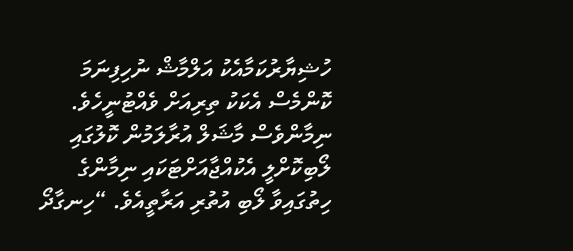ހުޝިޔާރުކަމާއެކު އަލްމާޝް ނުހިފިނަމަ ކޮންމެސް އެކަކު ތިރިއަށް ވެއްޓުނީހެވެ. ނިމާންވެސް މާޝަލް އުރާލަމުން ކޮލުގައި ލޯބިކޮށްލީ އެކުއްޖާއަށްޓަކައި ނިމާންގެ ހިތުގައިވާ ލޯބި އުތުރި އަރާތީއެވެ. “ހިނގާދޯ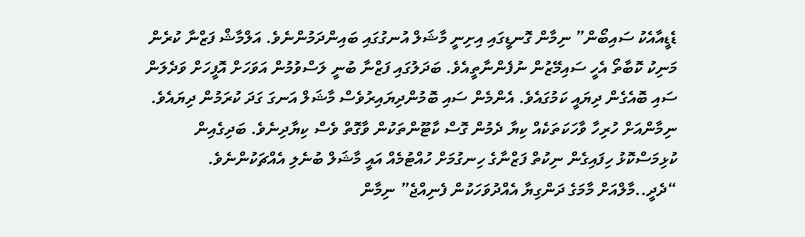ޑެޑީއާއެކު ސައިބޯން” ނިމާން ގޮނޑީގައި އިށިނީ މާޝަލް އުނގުގައި ބައިންދަމުންނެވެ. އަލްމާޝް ފަޒްނާ ކުރެން މަނިކު ކޮބާތޯ އެހީ ސައިމޭޒުން ނުފެންނާތީއެވެ. ބަދަލުގައި ފަޒްނާ ބުނީ ލަސްވުމުން އަވަހަށް އޮފީހަށް ވަދެލަން ސައި ބޮއެގެން ދިޔައީ ކަމުގައެވެ. އެންމެން ސައި ބޮމުންދިޔައިރުވެސް މާޝަލް އަނގަ ގަދަ ކުރަމުން ދިޔައެވެ. ނިމާންއަށް ހުރިހާ ވާހަކަތަކެއް ކިޔާ ދެމުން ގޮސް ކާޓޫންތަކުން ވާގޮތް ވެސް ކިޔާދިނެވެ. ބަދިގެއިން ކުޅިމަސްކޮޅު ހިފައިގެން ނިކުތް ފަޒްނާގެ ހިނގުމަށް ހުއްޓުމެއް އައީ މާޝަލް ބުނެލި އެއްޗަކުންނެވެ. “ދެދީ..މާލްއަށް މާމަގެ ދަންގިޔާ އެއްދުވަހަކުން ފެނިއްޖެ” ނިމާން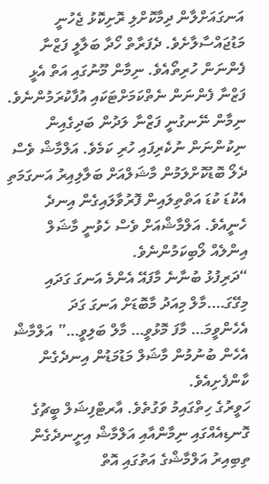އަނގައަށްލާން ދިމާކޮށްލި ރޮށިކޮޅު ޖެހުނީ މަޑުޖައްސާލާށެވެ. ދެފަރާތް ހޯދާ ބަލާލީ ފަޒްނާ ފެންނަން ހުރިތޯއެވެ. ނިމާން މޫނުގައި އަތް އެޅީ ފަޒްނާ ފެންނަން ނެތްކަމަށްޓަކައި އުފާކުރަމުންނެވެ. ނިމާން ނޭނގުނީ ފަޒްނާ ލަދުން ބަދިގެއިން ނިކުންނަން ނުކެރިފައި ހުރި ކަމެވެ. އަލްމާޝް ވެސް ދެލޯ ބޮޑުކޮށްލަމުން މާޝަލްއަށް ބަލާލިއިރު އަނގަމަތި އެކުޑަ ކުޑަ އަތްތިލައިން ފޮރުވާލައިގެން އިނދެ ހެނީއެވެ. އަލްމާޝްއަށް ވެސް ހެވުނީ މާޝަލް އިންލެއް ލޯބިކަމުންނެވެ.
“ދަރިފުޅު ބުނާނެ މާފައޭ އެންމެ އަނގަ ގަދައި މިގޭގަ….މާލް މިއަދު މާބޮޑަށް އަނގަ ގަދަ އެހެންވީމަ… މާފަ މޮޅުވީ… މާލް ބަލިވީ…” އަލްމާޝް އެހެން ބުނުމުން މާޝަލް މަޑުމަޑުން އިނދެގެން ކާންފެށިއެވެ.
ހަވީރުގެ ހިތްގައިމު ވަގުތެވެ. އާރޓްފިޝަލް ބީޗުގެ ގޮނޑިއެއްގައި ނިމާންއާއި އަލްމާޝް އިށީނދެގެން ތިބިއިރު އަލްމާޝްގެ އަތުގައި އޮތް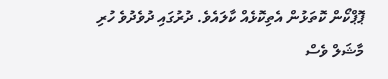ޕޮޕްކޯން ކޮތަޅުން އެތިކޮޅެއް ކާލައެވެ. ދުރުގައި ދުވެދުވެ ހުރި މާޝަލް ވެސް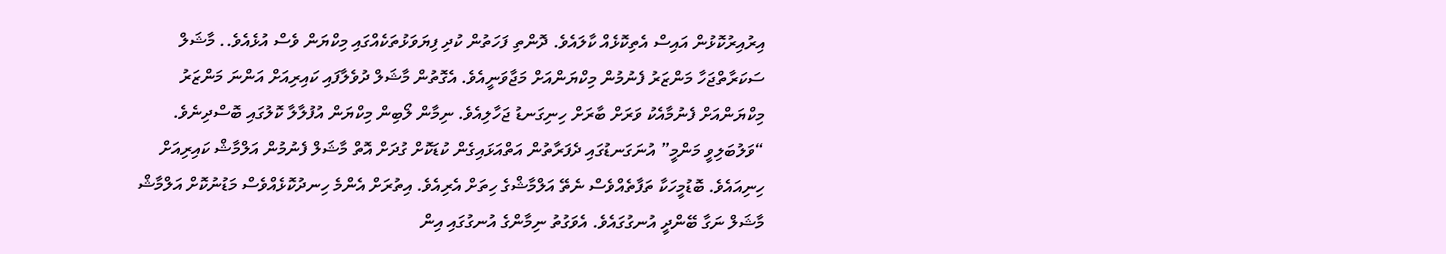އިރުއިރުކޮޅުން އައިސް އެތިކޮޅެއް ކާލައެވެ. ދޮންތި ފަހަތުން ކުދި ފިޔަވަޅުތަކެއްގައި މިކްޔަން ވެސް އުޅެއެވެ.. މާޝަލް ސަކަރާތްޖަހާ މަންޒަރު ފެނުމުން މިކްޔަންއަށް މަޖާވަނީއެވެ. އެގޮތުން މާޝަލް ދުވެލާފައި ކައިރިއަށް އަންނަ މަންޒަރު މިކްޔަންއަށް ފެނުމާއެކު ވަރަށް ބާރަށް ހިނިގަނޑު ޖަހާލިއެވެ. ނިމާން ލޯބިން މިކްޔަން އުފުލާލާ ކޮލުގައި ބޮސްދިނެވެ. “ވަލުބަލިވީ މަންމީ” އުނަގަނޑުގައި ދެފަރާތުން އަތްއަޅައިގެން ކުޑަކޮށް ގުދަށް އޮތް މާޝަލް ފެނުމުން އަލްމާޝް ކައިރިއަށް ހިނިއައެވެ. ބޮޑުމީހަކާ ތަފާތެއްވެސް ނެތޭ އަލްމާޝްގެ ހިތަށް އެރިއެވެ. އިތުރަށް އެންމެ ހިނދުކޮޅެއްވެސް މަޑުނުކޮށް އަލްމާޝް މާޝަލް ނަގާ ބޭންދީ އުނގުގައެވެ. އެވަގުތު ނިމާންގެ އުނގުގައި އިން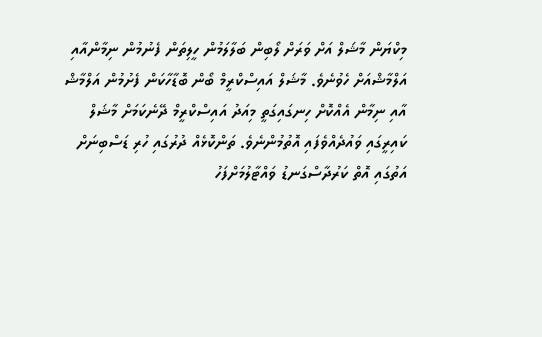މިކްޔަން މާޝަލް އަށް ވަރަށް ލޯބިން ބަލާލަމުން ހީލިތަން ފެނުމުން ނިމާންއާއި އަލްމާޝްއަށް ހެވުނެވެ. މާޝަލް އައިސްކްރީމް ބޯން ބޮޑާހާކަން ފެށުމުން އަލްމާޝް އާއި ނިމާން އެއްކޮށް ހިނގައިގަތީ މިއަދު އައިސްކްރީމް ދޭނެކަމަށް މާޝަލް ކައިރީގައި ވައުދެއްވެފައި އޮތުމުންނެވެ. ތަންކޮޅެއް ދުރުގައި ހުރި ޑަސްބިނަށް އަތުގައި އޮތް ކަރުދާސްގަނޑު ވައްޓާލުމަށްފަހު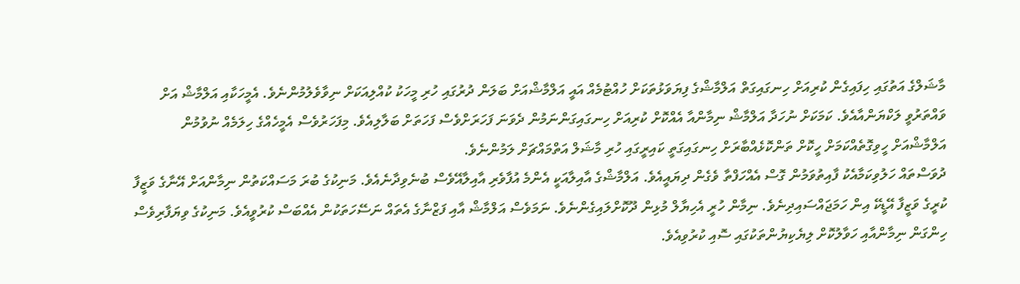މާޝަލްގެ އަތުގައި ހިފައިގެން ކުރިއަށް ހިނގައިގަތް އަލްމާޝްގެ ފިޔަވަޅުތަކަށް ހުއްޓުމެއް އައީ އަލްމާޝްއަށް ބަލަން ދުރުގައި ހުރި މީހަކު ކުއްލިއަކަށް ނިވާވެލުމުންނެވެ. އެމީހަކާއި އަލްމާޝް އަށް ވައްތަރުވީ ލަކްޔަންއާއެވެ. ކަމަކަށް ނުހަދާ އަލްމާޝް ނިމާންއާ އެއްކޮށް ކުރިއަށް ހިނގައިގަންނަމުން ދެވަނަ ފަހަރަށްވެސް ފަހަތަށް ބަލާލިއެވެ. މިފަހަރުވެސް އެމީހެއްގެ ހިލަމެއް ނުވުމުން އަލްމާޝްއަށް ހީވިގޮތެއްކަމަށް ހީކޮށް ތަންކޮޅެއްބާރަށް ހިނގައިގަތީ ކައިރީގައި ހުރި މާޝަލް އަތްމައްޗަށް ލަމުންނެވެ.
ދުވަސްތައް ހަލުވިކަމާއެކު ފާއިތުވަމުން ގޮސް އެއްހަފްތާ ވެގެން ދިޔައީއެވެ. އަލްމާޝްގެ އާއިލާއަކީ އެންމެ އުފާވެރި އާއިލާއޭވެސް ބުނެވިދާނެއެވެ. މަނިކުގެ ބުރަ މަސައްކަތުން ނިމާންއަށް އޭނާގެ ވަޒީފާ ކުރީގެ ވަޒީފާ އޭޑީކޭ އިން ހަމަޖައްސައިދިނެވެ. ނިމާން ހުރީ އެހިޔާލް މުޅިން ދޫކޮށްލައިގެންނެވެ. ނަމަވެސް އަލްމާޝް އާއި ފަޒްނާގެ އެތައް ނަސޭހަތަކުން އެއްބަސް ކުރުވީއެވެ. މަނިކުގެ ވިޔަފާރިވެސް ހިންގަން ނިމާންއާއި ހަވާލުކޮށް ލިޔެކިޔުންތަކުގައި ސޮއި ކުރުވިއެވެ.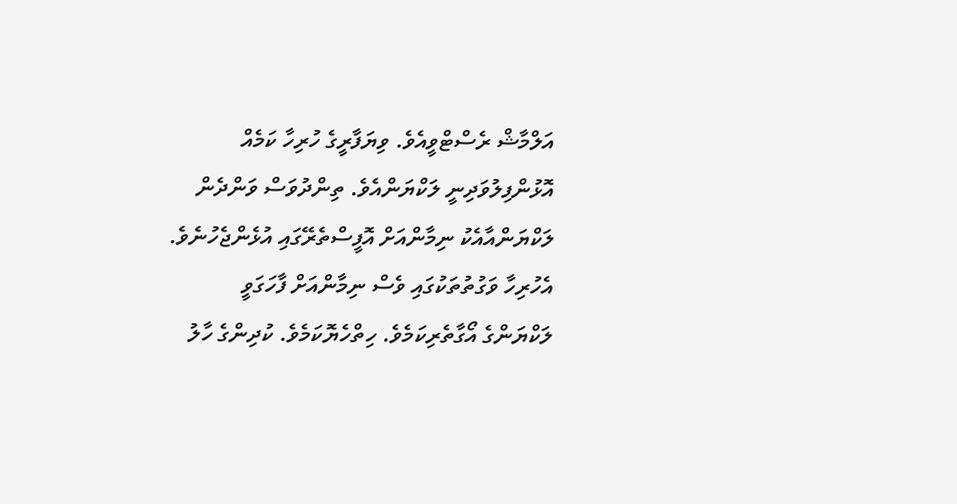އަލްމާޝް ރެސްޓްވީއެވެ. ވިޔަފާރީގެ ހުރިހާ ކަމެއް އޮޅުންފިލުވަދިނީ ލަކްޔަންއެވެ. ތިންދުވަސް ވަންދެން ލަކްޔަންއާއެކު ނިމާންއަށް އޮފީސްތެރޭގައި އުޅެންޖެހުނެވެ. އެހުރިހާ ވަގުތުތަކުގައި ވެސް ނިމާންއަށް ފާހަގަވީ ލަކްޔަންގެ އޯގާތެރިކަމެވެ. ހިތްހެޔޮކަމެވެ. ކުދިންގެ ހާލު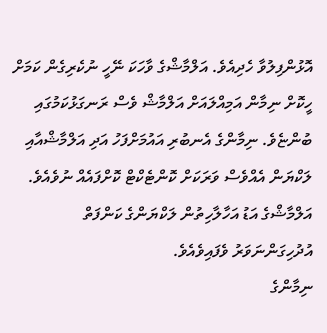އޮޅުންފިލުވާ ހެދިއެވެ. އަލްމާޝްގެ ވާހަކަ ނޭހީ ނުކެރިގެން ކަމަށް ހީކޮށް ނިމާން އަމިއްލައަށް އަލްމާޝް ވެސް ރަނގަޅުކަމުގައި ބުންޏެވެ. ނިމާންގެ އެނބުރި އައުމަށްފަހު އަދި އަލްމާޝްއާއި ލަކްޔަން އެއްވެސް ވަރަކަށް ކޮންޓެކްޓް ކޮށްފައެއް ނުވެއެވެ. އަލްމާޝްގެ އަޑު އަހާލާހިތުން ލަކްޔަންގެ ކަންފަތް އުދުހިގަންނަވަރު ވެފައިވެއެވެ.
ނިމާންގެ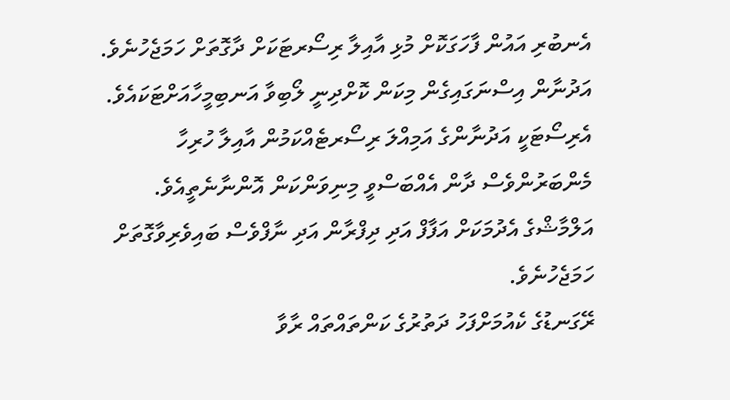އެނބުރި އައުން ފާހަގަކޮށް މުޅި އާއިލާ ރިސޯރޓަކަށް ދާގޮތަށް ހަމަޖެހުނެވެ. އަދުނާން އިސްނަގައިގެން މިކަން ކޮށްދިނީ ލޯބިވާ އަނބިމީހާއަށްޓަކައެވެ. އެރިސޯޓަކީ އަދުނާންގެ އަމިއްލަ ރިސޯރޓެއްކަމުން އާއިލާ ހުރިހާ މެންބަރުންވެސް ދާން އެއްބަސްވީ މިނިވަންކަން އޮންނާނެތީއެވެ. އަލްމާޝްގެ އެދުމަކަށް އަފާފް އަދި ދިފްރާން އަދި ނާފްވެސް ބައިވެރިވާގޮތަށް ހަމަޖެހުނެވެ.
ރޭގަނޑުގެ ކެއުމަށްފަހު ދަތުރުގެ ކަންތައްތައް ރާވާ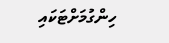ހިންގުމަށްޓަކައި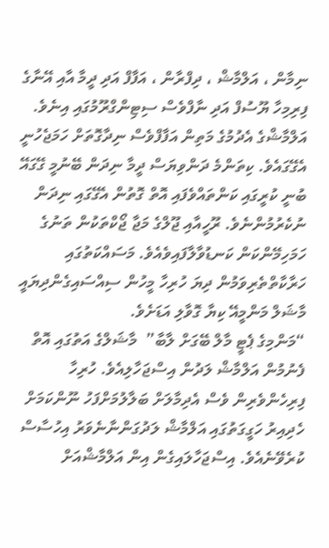ނިމާން ، އަލްމާޝް ، ދިފްރާން ، އަފާފް އަދި ދީމާ އާއި އޭނާގެ ފިރިމިހާ ޔޫސުފް އަދި ނާފްވެސް ސިޓިންގްރޫމުގައި އިނެވެ. އަލްމާޝްގެ އެދުމުގެ މަތިން އަފާފްވެސް ނިދާގޮތަށް ހަމަޖެހުނީ އެގޭގައެވެ. ކިތަންމެ ދަންވިޔަސް ދީމާ ނިދަން ބޭނުމީ ގޭގައޭ ބުނީ ކުރީގައި ކަންތައްވެފައި އޮތް ގޮތުން އެގޭގައި ނިދަން ނުކެރުމުންނެވެ. ރޫހީއާއި ޖޫލްގެ މަޖާ ޖޯކްތަކުން ތަނުގެ ހަމަހިމޭންކަން ކަނޑުވާލާފައިވެއެވެ. މަސައްކަތުގައި ހަރާކާތްތެރިވަމުން ދިޔަ ހުރިހާ މީހުން ސިއްސައިގެންދިޔައީ މާޝަލް މަންމީއޭ ކިޔާ ގޮވާލި އަޑަށެވެ.
“މަންމިގެ ޕެޓީ މާލް ބޭގަށް ލާބާ”  މާޝަލްގެ އަތުގައި އޮތް ފެނުމުން އަލްމާޝް ލަދުން އިސްޖަހާލިއެވެ. ހުރިހާ ފިރިހެންވެރިން ވެސް އެދިމާލަށް ބަލާލުމަށްފަހު ނޫންކަމަށް ހެދިއިރު ހަގީގަތުގައި އަލްމާޝް ލަދުގަންނާނެވަރު އިހުސާސް ކުރެވޭނެއެވެ. އިސްޖަހާލައިގެން އިން އަލްމާޝްއަށް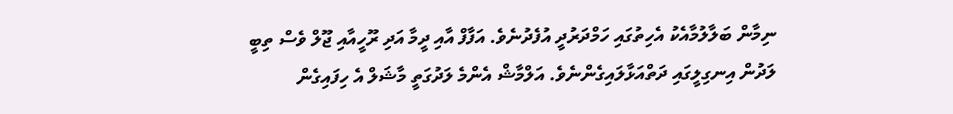ނިމާން ބަލާލުމާއެކު އެހިތުގައި ހަމްދަރުދީ އުފެދުނެވެ. އަފާފް އާއި ދީމާ އަދި ރޫހީއާއި ޖޫލް ވެސް ތިބީ ލަދުން އިނގިލީގައި ދަތްއަޅާލައިގެންނެވެ. އަލްމާޝް އެންމެ ލަދުގަތީ މާޝަލް އެ ހިފައިގެން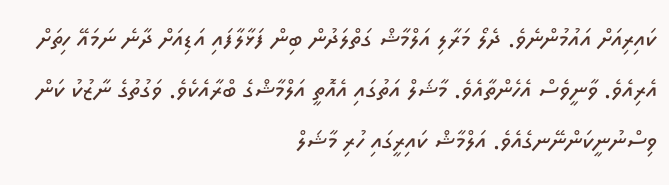ކައިރިއަށް އައުމުންނެވެ. ދެލޯ މަރާލި އަލްމާޝް ގަތްލަދުން ބިން ފަޅާލާފައި އަޑިއަށް ދާނެ ނަމައޭ ހިތަށް އެރިއެވެ. ވާނީވެސް އެހެންތާއެވެ. މާޝަލް އަތުގައި އެއޮތީ އަލްމާޝްގެ ބްރާއެކެވެ. ވަގުތުގެ ނާޒުކު ކަން ވިސްނުނީކަންނޭނގެއެވެ. އަލްމާޝް ކައިރީގައި ހުރި މާޝަލް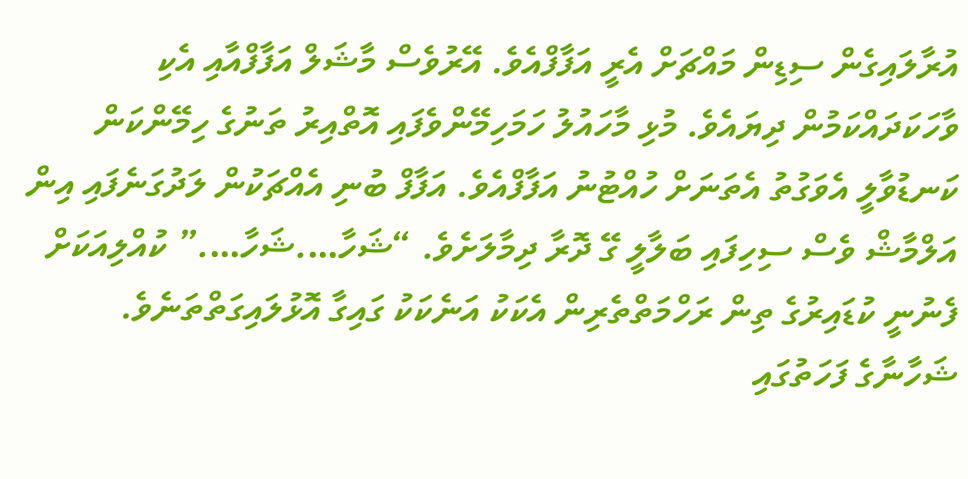އުރާލައިގެން ސިޑިން މައްޗަށް އެރީ އަފާފްއެވެ. އޭރުވެސް މާޝަލް އަފާފްއާއި އެކި ވާހަކަދައްކަމުން ދިޔައެވެ. މުޅި މާހައުލު ހަމަހިމޭންވެފައި އޮތްއިރު ތަނުގެ ހިމޭންކަން ކަނޑުވާލީ އެވަގުތު އެތަނަށް ހުއްޓުނު އަފާފްއެވެ. އަފާފް ބުނި އެއްޗަކުން ލަދުގަނެފައި އިން އަލްމާޝް ވެސް ސިހިފައި ބަލާލީ ގޭ ދޮރާ ދިމާލަށެވެ. “ޝަހާ….ޝަހާ….” ކުއްލިއަކަށް ފެނުނީ ކުޑައިރުގެ ތިން ރަހްމަތްތެރިން އެކަކު އަނެކަކު ގައިގާ އޮޅުލައިގަތްތަނެވެ. ޝަހާނާގެ ފަހަތުގައި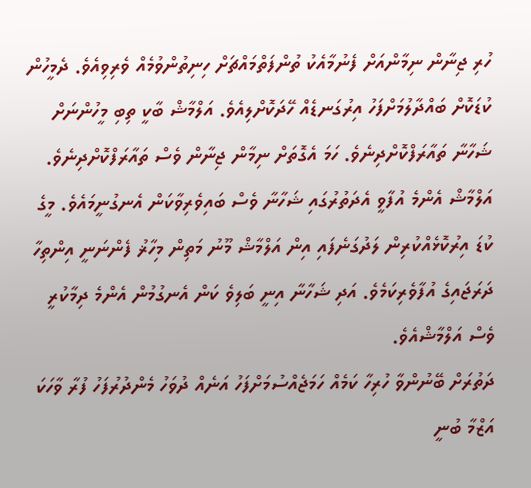ހުރި ޖިނާން ނިމާންއަށް ފެނުމާއެކު ތުންފަތްމައްޗަށް ހިނިތުންވުމެއް ވެރިވިއެވެ. ދެމީހުން ކުޑަކޮށް ބައްދާލުމަށްފަހު އިރުގަނޑެއް ހޭދަކޮށްލިއެވެ. އަލްމާޝް ބާކީ ތިބި މީހުންނަށް ޝަހާނާ ތައާރަފްކޮށްދިނެވެ. ހަމަ އެގޮތަށް ނިމާން ޖިނާން ވެސް ތައާރަފްކޮށްދިނެވެ. އަލްމާޝް އެންމެ އުފާވީ އެދަތުރުގައި ޝަހާނާ ވެސް ބައިވެރިވާކަން އެނގުނީމައެވެ. މީގެ ކުޑަ އިރުކޮޅެއްކުރިން ލަދުގަނެފައި އިން އަލްމާޝް މޫނު މަތިން މިހާޜު ފެންނަނީ އިންތިހާ ދަރަޖައިގެ އުފާވެރިކަމެވެ. އަދި ޝަހާނާ އިނީ ބަލިވެ ކަން އެނގުމުން އެންމެ ދިމާކުރީ ވެސް އަލްމާޝްއެވެ.
ދަތުރަށް ބޭނުންވާ ހުރިހާ ކަމެއް ހަމަޖެއްސުމަށްފަހު އަނެއް ދުވަހު މެންދުރުފަހު ފުރާ ވާހަކަ އަޒްމާ ބުނީ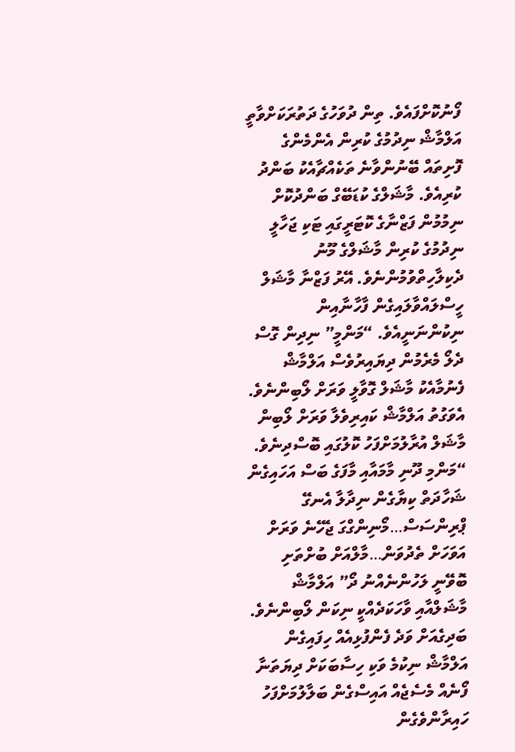ފޯނުކޮށްފައެވެ. ތިން ދުވަހުގެ ދަތުރަކަށްވާތީ އަލްމާޝް ނިދުމުގެ ކުރިން އެންމެންގެ ފޮށިތައް ބޭނުންވާނެ ތަކެއްޗާއެކު ބަންދު ކުރިއެވެ. މާޝަލްގެ ކުޑަބޭގް ބަންދުކޮށް ނިމުމުން ފަޒްނާގެ ކޮޓަރީގައި ޓަކި ޖަހާލީ ނިދުމުގެ ކުރިން މާޝަލްގެ މޫނު ދެކިލާހިތްވުމުންނެވެ. އޭރު ފަޒްނާ މާޝަލް ހީސްލައްވާލައިގެން ފާހާނާއިން ނިކުންނަނީއެވެ. “މަންމީ” ނިދިން ގޮސް ދެލޯ މެރެމުން ދިޔައިރުވެސް އަލްމާޝް ފެނުމާއެކު މާޝަލް ގޮވާލީ ވަރަށް ލޯބިންނެވެ. އެވަގުތު އަލްމާޝް ކައިރިވެލާ ވަރަށް ލޯބިން މާޝަލް އުރާލުމަށްފަހު ކޮލުގައި ބޮސްދިނެވެ. “މަންމި ދޫނި މާމައާއި މާފަގެ ބަސް އަހައިގެން ޝަހާދަތް ކިޔާގެން ނިދާލާ އެނގޭ ޕްރިންސަސް…މޯނިންގްގަ ޖެހޭނެ ވަރަށް އަވަހަށް ތެދުވަން…މާލްއަށް ބުށްތަށި ބޮވޭނީ ލަހުންނެއްނު ދޯ” އަލްމާޝް މާޝަލްއާއި ވާހަކަދެއްކީ ނިކަން ލޯބިންނެވެ.
ބަދިގެއަށް ވަދެ ފެންފުޅިއެއް ހިފައިގެން އަލްމާޝް ނިކުމެ ވަކި ހިސާބަކަށް ދިޔަތަނާ ފޯނެއް މެސެޖެއް އައިސްގެން ބަލާލުމަށްފަހު ހައިރާންވެގެން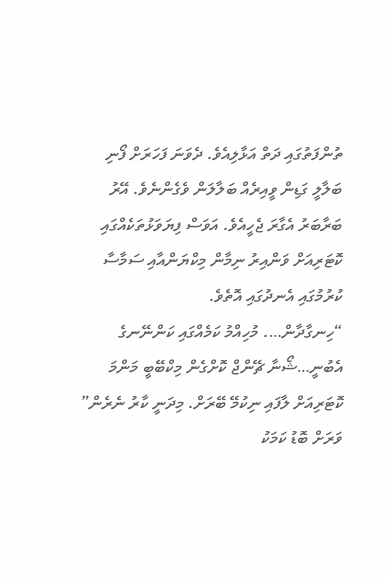ތުންފަތުގައި ދަތް އަޅާލިއެވެ. ދެވަނަ ފަހަރަށް ފޯނި ބަލާލީ ގަޑިން ވީއިރެއް ބަލާލަން ވެގެންނެވެ. އޭރު ބަރާބަރު އެގާރަ ޖެހީއެވެ. އަވަސް ފިޔަވަޅުތަކެއްގައި ކޮޓަރިއަށް ވަންއިރު ނިމާން މިކްޔަންއާއި ސަމާސާ ކުރުމުގައި އެނދުގައި އޮތެވެ.
“ހިނގާދާން…. މުހިއްމު ކަމެއްގައި ކަންނޭނގެ އެބުނީ…ޝޯނާ ޗޭންޖް ކޮށްގެން މިކްބޭބީ މަންމަ ކޮޓަރިއަށް ލާފައި ނިކުމޭ ބޭރަށް. މިދަނީ ކާރު ނެރެން” ވަރަށް ބޮޑު ކަމަކު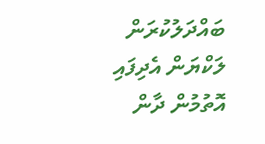ބައްދަލުކުރަން ލަކްޔަން އެދިފައި އޮތުމުން ދާން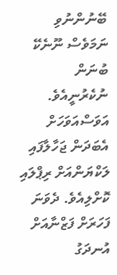ބޭނުންނުވި ނަމަވެސް ނޫނެކޭ ބުނަން ނުކެރުނީއެވެ. އަވަސްއަވަހަށް އެބަދަން ޖަހާލާފައި ލަކްޔަންއަށް ރިޕްލައި ކޮށްލިއެވެ. ދެވަނަ ފަހަރަށް ފަޒްނާއަށް އުނދަގު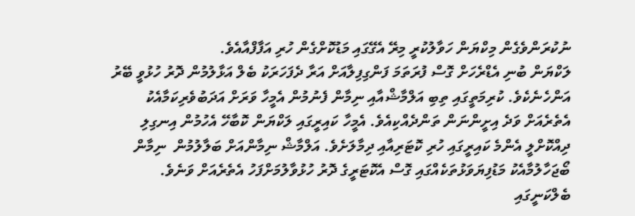ނުކުރަންވެގެން މިކްޔަން ހަވާލުކުރީ މިރޭ އެގޭގައި މަޑުކޮށްގެން ހުރި އަފާފްއާއެވެ.
ލަކްޔަން ބުނި އެޑްރެހަށް ގޮސް ފުރަތަމަ ފަންގިފިލާއަށް އަރާ ދެފަހަރަކު ބެލް އަޅާލުމުން ދޮރު ހުޅުވީ ބޭރު އަންހެނެކެވެ. ކުރިމަތީގައި ތިބި އަލްމާޝްއާއި ނިމާން ފެނުމުން އެމީހާ ވަރަށް އަދަބުވެރިކަމާއެކު އެތެރެއަށް ވަދެ އިށީންނަން ތަންދެއްކިއެވެ. އެމީހާ ކައިރީގައި ލަކްޔަން ކޮބާހޭ އެހުމުން އިނގިލި ދިއްކޮށްލީ އެންމެ ކައިރީގައި ހުރި ކޮޓަރިއާއި ދިމާލަށެވެ. އަލްމާޝް ނިމާންއަށް ބަލާލުމުން  ނިމާން ބޯޖަހާލުމާއެކު މަޑުފިޔަވަޅުތަކެއްގައި ގޮސް އެކޮޓަރީގެ ދޮރު ހުޅުވާލުމަށްފަހު އެތެރެއަށް ވަނެވެ. ބެލްކަނީގައި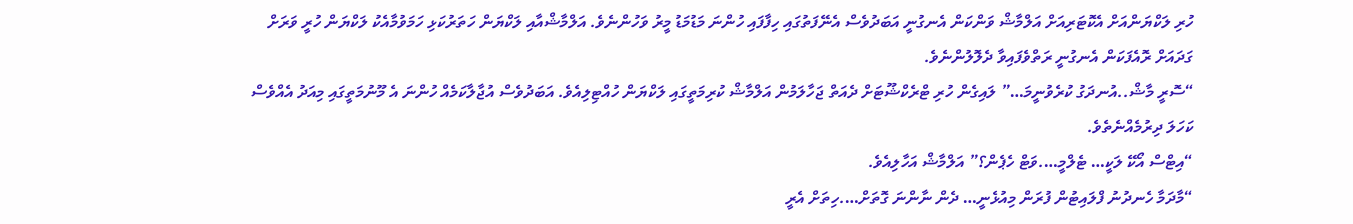ހުރި ލަކްޔަންއަށް އެކޮޓަރިއަށް އަލްމާޝް ވަންކަން އެނގުނީ އަބަދުވެސް އެނޭފަތުގައި ހިފާފައި ހުންނަ މަޑުމަޑު މީރު ވަހުންނެވެ. އަލްމާޝްއާއި ލަކްޔަން ހަތަރުކަޅި ހަމަވުމާއެކު ލަކްޔަން ހުރީ ވަރަށް ގަދައަށް ރޮއެފަކަން އެނގުނީ ރަތްވެފައިވާ ދެލޮލުންނެވެ.
“ސޮރީ މާޝް..އުނދަގު ކުރެވުނީމަ…” ލައިގެން ހުރި ޓްރެކްޝޫޓަށް ދެއަތް ޖަހާލަމުން އަލްމާޝް ކުރިމަތީގައި ލަކްޔަން ހުއްޓިލިއެވެ. އަބަދުވެސް އުޖާލާކަމެއް ހުންނަ އެ މޫނުމަތީގައި މިއަދު އެއްވެސް ކަހަލަ ދިރުމެއްނެތެވެ.
“އިޓްސް އޯކޭ ލަކީ… ޓެލްމީ….ވަޓް ހެޕެން؟” އަލްމާޝް އަހާލިއެވެ.
“މާދަމާ ހެނދުނު ފްލައިޓުން ފުރަން މިއުޅެނީ… ދެން ނާންނަ ގޮތަށް….ހިތަށް އެރީ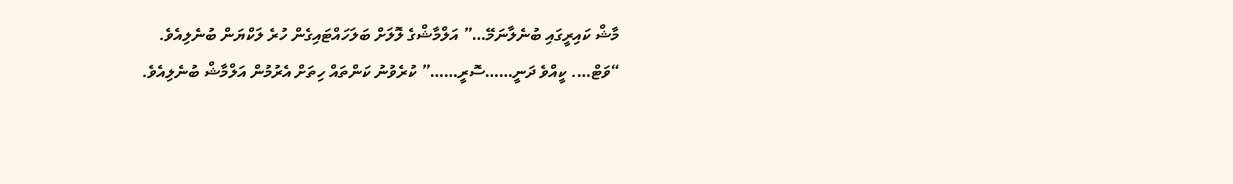މާޝް ކައިރީގައި ބުނެލާނަމޭ…” އަލްމާޝްގެ ލޮލަށް ބަލަހައްޓައިގެން ހުރެ ލަކްޔަން ބުނެލިއެވެ.
“ވަޓް…. ކީއްވެ ދަނީ……ސޮރީ……” ކުރެވުނު ކަންތައް ހިތަށް އެރުމުން އަލްމާޝް ބުނެލިއެވެ.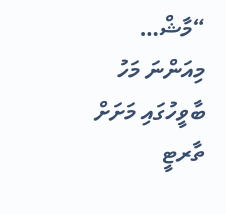“މާޝް… މިއަންނަ މަހު ބާވީހުގައި މަށަށް ތާރޓީ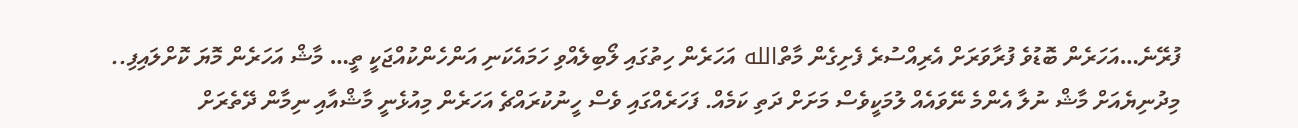ފުރޭނެ…އަހަރެން ބޮޑުވެ ފުރާވަރަށް އެރިއްސުރެ ފެށިގެން މާތްالله އަހަރެން ހިތުގައި ލޯބިލެއްވި ހަމައެކަނި އަންހެންކުއްޖަކީ ތީ… މާޝް އަހަރެން މޮޔަ ކޮށްލައިފި.. މިދުނިޔެއަށް މާޝް ނުލާ އެންމެ ނޭވައެއް ލުމަކީވެސް މަށަށް ދަތި ކަމެއް. ފަހަރެއްގައި ވެސް ހީނުކުރައްޗެ އަހަރެން މިއުޅެނީ މާޝްއާއި ނިމާން ދޭތެރަށް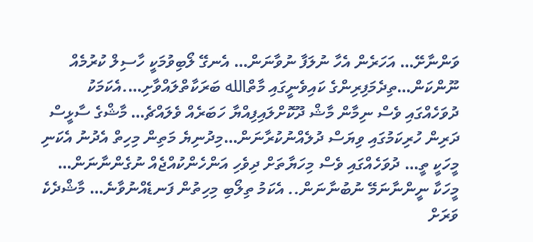ވަންނާށޭ… އަހަރެން އެހާ ނުލަފާ ނުވާނަން… އެނގޭ ލޯބިވުމަކީ ހާސިލް ކުރުމެއް ނޫންކަން…ތިދެމަފިރިންގެ ކައިވެނީގައި މާތްالله ބަރަކާތްލައްވާށި….އެކަމަކު ދުވަހެއްގައި ވެސް ނިމާން މާޝް ދޫކޮށްލައިފިއްޔާ ހަބަރެއް ވެލައްޗެ… މާޝްގެ ސާޅީސް ދަރިން ހުރިކަމުގައި ވިޔަސް ދުލެއްނުކުރާނަން…މިދުނިޔެ މަތިން މިހިތް އެދުނު އެކަނި މީހަކީ ތީ… ދުވަހެއްގައި ވެސް މިހަޔާތަށް ދިވެހި އަންހެންކުއްޖެއް ނުގެންނާނަން… މީހަކާ ނީންނާނަމޭ ނުބުނާނަން.. އެކަމު ތިލޯބި މިހިތުން ފަނޑެއްނުވާނެ… މާޝްދެކެ ވަރަށް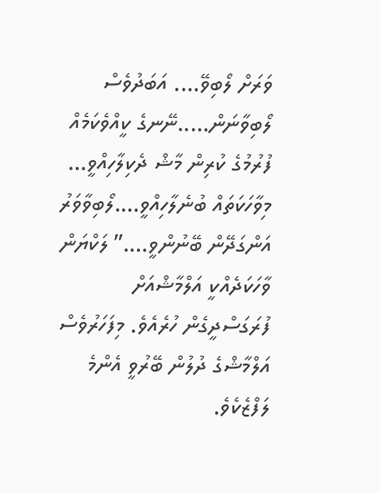ވަރަށް ލޯބިވޭ…. އަބަދުވެސް ލޯބިވާނަން…..ނޭނގެ ކީއްވެކަމެއް ފުރުމުގެ ކުރިން މާޝް ދެކިލާހިއްވީ… މިވާހަކަތައް ބުނެލާހިއްވީ….ލޯބިވާވަރު އަންގަދޭން ބޭނުންވީ….” ލަކްޔަން ވާހަކަދެއްކީ އަލްމާޝްއަށް ފުރަގަސްދީގެން ހުރެއެވެ. މިފަހަރުވެސް އަލްމާޝްގެ ދުލުން ބޭރުވީ އެންމެ ލަފްޒެކެވެ.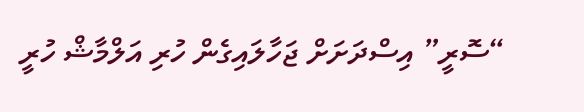“ސޮރީ” އިސްދަށަށް ޖަހާލައިގެން ހުރި އަލްމާޝް ހުރީ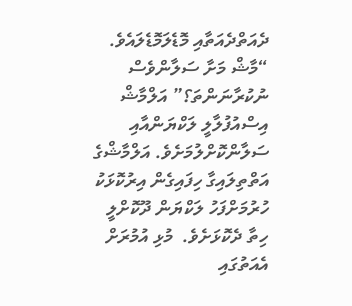ދެއަތްދެއަތާއި މޮޑެލަމޮޑެލައެވެ.
“މާޝް މަށާ ސަލާންވެސް ނުކުރާނަންތަ؟” އަލްމާޝް އިސްއުފުލާލީ ލަކްޔަންއާއި ސަލާންކޮށްލުމަށެވެ. އަލްމާޝްގެ އަތްތިލައިގާ ހިފައިގެން އިރުކޮޅަކު ހުރުމަށްފަހު ލަކްޔަން ދޫކޮށްލީ ހިތާ ދެކޮޅަށެވެ.  މުޅި އުމުރަށް އެއަތުގައި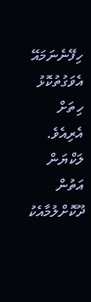ހިފޭނެނަމައޭ އެވަގުތުކޮޅު ހިތަށް އެރިއެވެ. ލަކްޔަން އަތުން ދޫކޮށްލުމާއެކު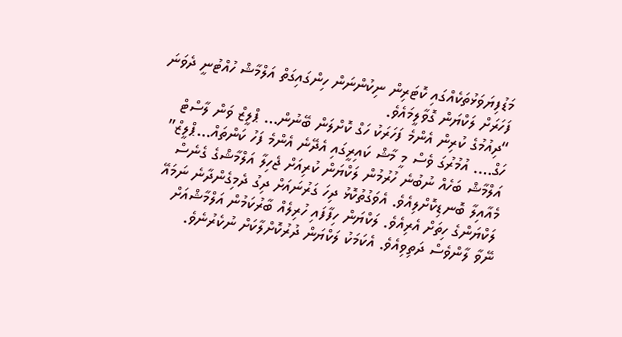މަޑުފިޔަވަޅުތަކެއްގައި ކޮޓަރިން ނިކުންނަން ހިންގައިގަތް އަލްމާޝް ހުއްޓުނީ ދެވަނަ ފަހަރަށް ލަކްޔަން ގޮވާލީމައެވެ.
“ދިއުމުގެ ކުރިން އެންމެ ފަހަރަކު ހަގް ކޮށްލަން ބޭނުން… ޕްލީޒް ވަން ލާސްޓް ހަގް…. އުމުރުގަ ވެސް މީ މާޝް ކައިރީގައި އެދޭނެ އެންމެ ފަހު ކަންތައް…ޕްލީޒް” އަލްމާޝް ބަހެއް ނުބުނެ ހުރުމުން ލަކްޔަން ކުރިއަށް ޖެހިލާ އަލްމާޝްގެ ގެނެސް މެއާއިލާ ބޮނޑިކޮށްލިއެވެ. އެވަގުތުކޮޅު ދިހަ ގަރުނައަށް ދިގު ދެމިގެންދާނެ ނަމައޭ ލަކްޔަންގެ ހިތަށް އެރިއެވެ. ލަކްޔަން ހިފާފައި ހުރިލެއް ބާރުކަމުން އަލްމާޝްއަށް ނޭވާ ލާންވެސް ދަތިވިއެވެ. އެކަމަކު ލަކްޔަން ދުރުކޮށްލާކަށް ނުކެރުނެވެ.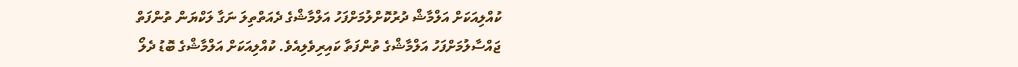ކުއްލިއަކަށް އަލްމާޝް ދުރުކޮށްލުމަށްފަހު އަލްމާޝްގެ ދެއަތްތިލަ ނަގާ ލަކްޔަން ތުންފަތް ޖައްސާލުމަށްފަހު އަލްމާޝްގެ ތުންފަތާ ކައިރިވެލިއެވެ. ކުއްލިއަކަށް އަލްމާޝްގެ ބޮޑު ދެލޯ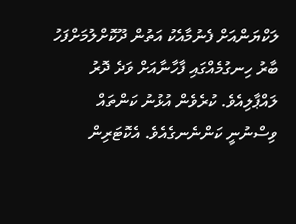ލަކްޔަންއަށް ފެނުމާއެކު އަތުން ދޫކޮށްލުމަށްފަހު ބާރު ހިނގުމެއްގައި ފާހާނާއަށް ވަދެ ދޮރު ލައްޕާލިއެވެ. ކުރެވެން އުޅުނު ކަންތައް ވިސްނުނީ ކަންނެނގެއެވެ. އެކޮޓަރިން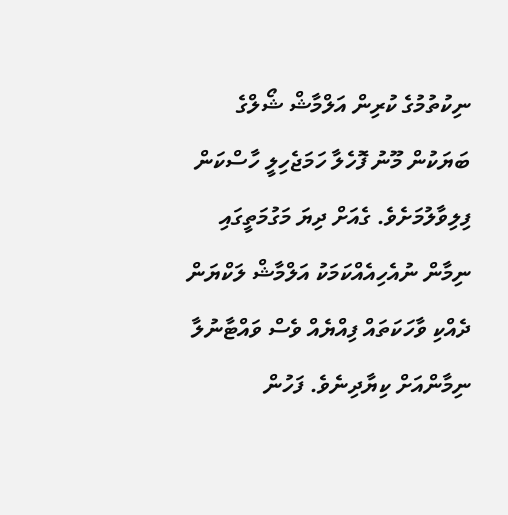ނިކުތުމުގެ ކުރިން އަލްމާޝް ޝޯލްގެ ބަޔަކުން މޫނު ފޮހެލާ ހަމަޖެހިލީ ހާސްކަން ފިލިވާލުމަށެވެ. ގެއަށް ދިޔަ މަގުމަތީގައި ނިމާން ނުއެހިއެއްކަމަކު އަލްމާޝް ލަކްޔަން ދެއްކި ވާހަކަތައް ފިއްޔެއް ވެސް ވައްޓާނުލާ ނިމާންއަށް ކިޔާދިނެވެ. ފަހުން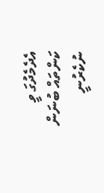އެދެމެދުގަ ވީ ކަންތައް ބުނަން ނުކެރުނީ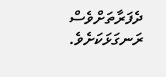ދެފަރާތަށްވެސް ރަނގަޅަކަށެވެ.